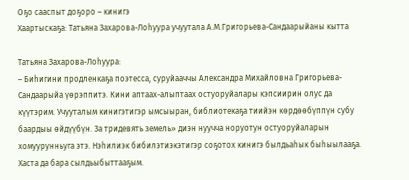Оҕо сааспыт доҕоро – кинигэ
Хаартыскаҕа: Татьяна Захарова-Лоһуура учуутала А.М.Григорьева-Сандаарыйаны кытта

Татьяна Захарова-Лоһуура:
– Биһигини продленкаҕа поэтесса, суруйааччы Александра Михайловна Григорьева-Сандаарыйа үөрэппитэ. Кини аптаах-алыптаах остуоруйалары кэпсиирин олус да күүтэрим. Учууталым кинигэтигэр ымсыыран, библиотекаҕа тиийэн көрдөөбүппүн субу баардыы өйдүүбүн. За тридевять земель» диэн нуучча норуотун остуоруйаларын хомуурунньуга этэ. Нэһилиэк бибилэтиэкэтигэр соҕотох кинигэ былдьаһык быһыылааҕа. Хаста да бара сылдьыбыттааҕым.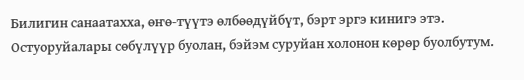Билигин санаатахха, өҥө-түүтэ өлбөөдүйбүт, бэрт эргэ кинигэ этэ. Остуоруйалары сөбүлүүр буолан, бэйэм суруйан холонон көрөр буолбутум.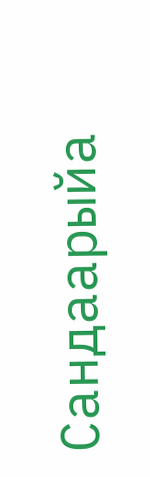Сандаарыйа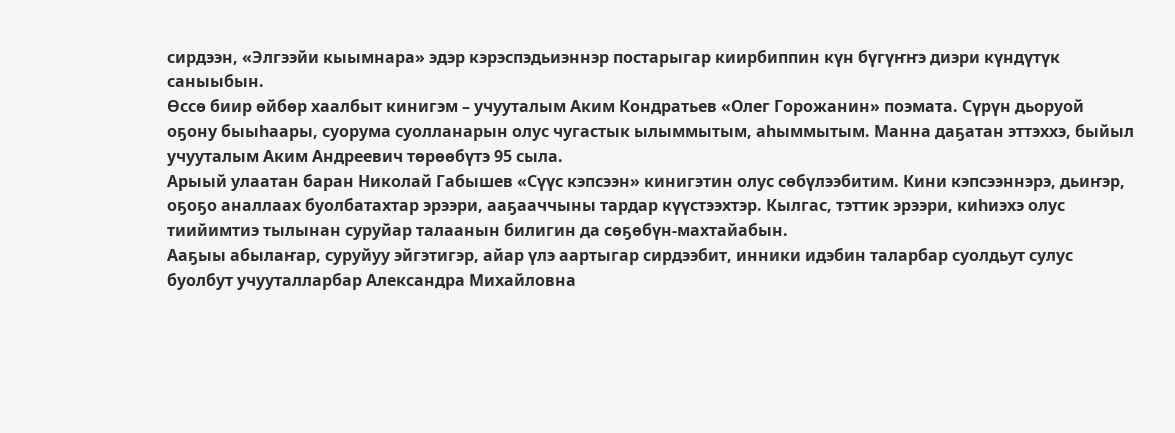сирдээн, «Элгээйи кыымнара» эдэр кэрэспэдьиэннэр постарыгар киирбиппин күн бүгүҥҥэ диэри күндүтүк саныыбын.
Өссө биир өйбөр хаалбыт кинигэм – учууталым Аким Кондратьев «Олег Горожанин» поэмата. Сүрүн дьоруой оҕону быыһаары, суорума суолланарын олус чугастык ылыммытым, аһыммытым. Манна даҕатан эттэххэ, быйыл учууталым Аким Андреевич төрөөбүтэ 95 сыла.
Арыый улаатан баран Николай Габышев «Сүүс кэпсээн» кинигэтин олус сөбүлээбитим. Кини кэпсээннэрэ, дьиҥэр, оҕоҕо аналлаах буолбатахтар эрээри, ааҕааччыны тардар күүстээхтэр. Кылгас, тэттик эрээри, киһиэхэ олус тиийимтиэ тылынан суруйар талаанын билигин да сөҕөбүн-махтайабын.
Ааҕыы абылаҥар, суруйуу эйгэтигэр, айар үлэ аартыгар сирдээбит, инники идэбин таларбар суолдьут сулус буолбут учууталларбар Александра Михайловна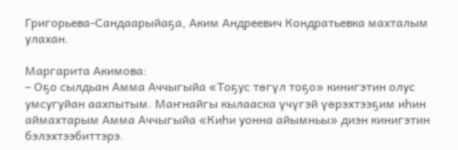Григорьева-Сандаарыйаҕа, Аким Андреевич Кондратьевка махталым улахан.

Маргарита Акимова:
– Оҕо сылдьан Амма Аччыгыйа «Тоҕус төгүл тоҕо» кинигэтин олус умсугуйан аахпытым. Маҥнайгы кылааска үчүгэй үөрэхтээҕим иһин аймахтарым Амма Аччыгыйа «Киһи уонна айымньы» диэн кинигэтин бэлэхтээбиттэрэ.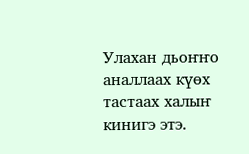Улахан дьоҥҥо аналлаах күөх тастаах халыҥ кинигэ этэ.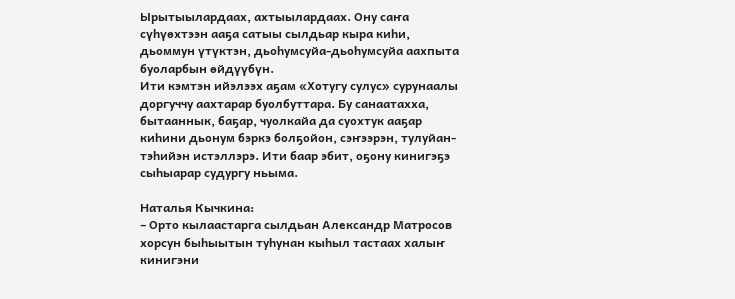Ырытыылардаах, ахтыылардаах. Ону саҥа сүһүөхтээн ааҕа сатыы сылдьар кыра киһи, дьоммун үтүктэн, дьоһумсуйа-дьоһумсуйа аахпыта буоларбын өйдүүбүн.
Ити кэмтэн ийэлээх аҕам «Хотугу сулус» сурунаалы доргуччу аахтарар буолбуттара. Бу санаатахха, бытааннык, баҕар, чуолкайа да суохтук ааҕар киһини дьонум бэркэ болҕойон, сэҥээрэн, тулуйан-тэһийэн истэллэрэ. Ити баар эбит, оҕону кинигэҕэ сыһыарар судургу ньыма.

Наталья Кычкина:
– Орто кылаастарга сылдьан Александр Матросов хорсун быһыытын туһунан кыһыл тастаах халыҥ кинигэни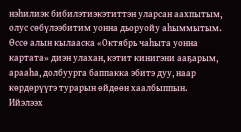нэһилиэк бибилэтиэкэтиттэн уларсан аахпытым, олус сөбүлээбитим уонна дьоруойу аһыммытым. Өссө алын кылааска «Октябрь чаһыта уонна картата» диэн улахан, кэтит кинигэни ааҕарым, арааһа, долбуурга баппакка эбитэ дуу, наар көрдөрүүгэ турарын өйдөөн хаалбыппын.
Ийэлээх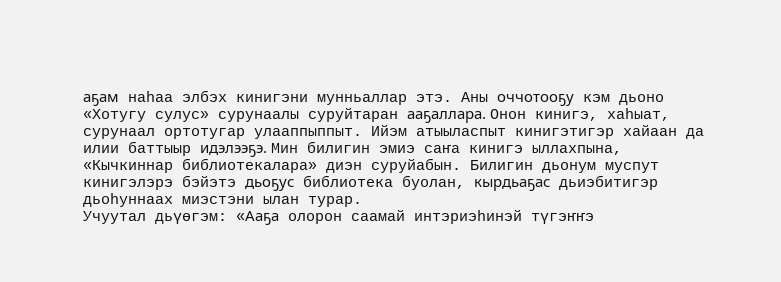аҕам наһаа элбэх кинигэни мунньаллар этэ. Аны оччотооҕу кэм дьоно «Хотугу сулус» сурунаалы суруйтаран ааҕаллара. Онон кинигэ, хаһыат, сурунаал ортотугар улааппыппыт. Ийэм атыыласпыт кинигэтигэр хайаан да илии баттыыр идэлээҕэ. Мин билигин эмиэ саҥа кинигэ ыллахпына, «Кычкиннар библиотекалара» диэн суруйабын. Билигин дьонум муспут кинигэлэрэ бэйэтэ дьоҕус библиотека буолан, кырдьаҕас дьиэбитигэр дьоһуннаах миэстэни ылан турар.
Учуутал дьүөгэм: «Ааҕа олорон саамай интэриэһинэй түгэҥҥэ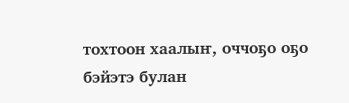тохтоон хаалыҥ, оччоҕо оҕо бэйэтэ булан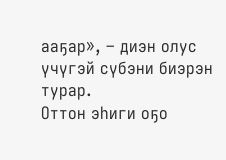ааҕар», – диэн олус үчүгэй сүбэни биэрэн турар.
Оттон эһиги оҕо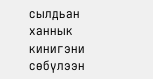сылдьан ханнык кинигэни сөбүлээн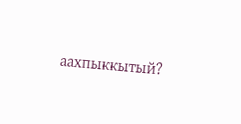аахпыккытый?